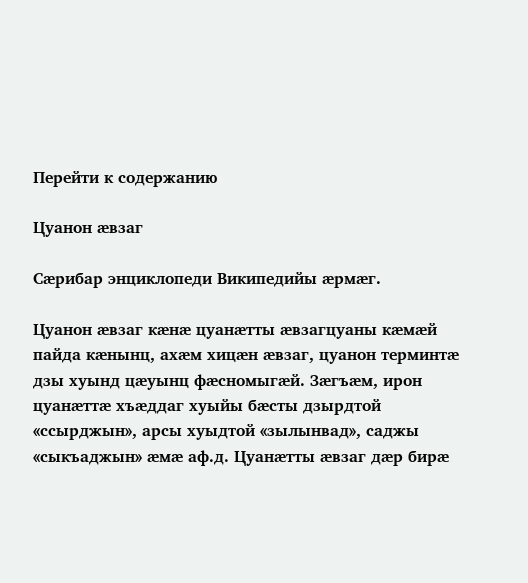Перейти к содержанию

Цуанон æвзаг

Сæрибар энциклопеди Википедийы æрмæг.

Цуанон æвзаг кæнæ цуанæтты æвзагцуаны кæмæй пайда кæнынц, ахæм хицæн æвзаг, цуанон терминтæ дзы хуынд цæуынц фæсномыгæй. Зæгъæм, ирон цуанæттæ хъæддаг хуыйы бæсты дзырдтой «ссырджын», арсы хуыдтой «зылынвад», саджы «сыкъаджын» æмæ аф.д. Цуанæтты æвзаг дæр бирæ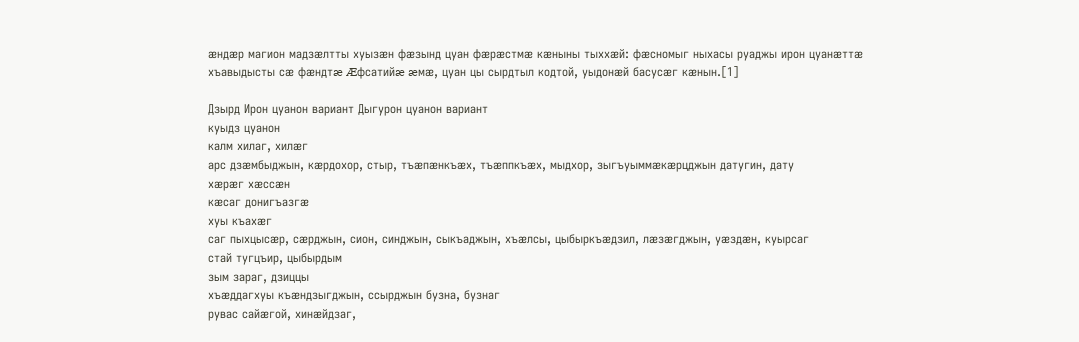æндæр магион мадзæлтты хуызæн фæзынд цуан фæрæстмæ кæныны тыххæй: фæсномыг ныхасы руаджы ирон цуанæттæ хъавыдысты сæ фæндтæ Æфсатийæ æмæ, цуан цы сырдтыл кодтой, уыдонæй басусæг кæнын.[1]

Дзырд Ирон цуанон вариант Дыгурон цуанон вариант
куыдз цуанон
калм хилаг, хилæг
арс дзæмбыджын, кæрдохор, стыр, тъæпæнкъæх, тъæппкъæх, мыдхор, зыгъуыммæкæрцджын датугин, дату
хæрæг хæссæн
кæсаг донигъазгæ
хуы къахæг
саг пыхцысæр, сæрджын, сион, синджын, сыкъаджын, хъæлсы, цыбыркъæдзил, лæзæгджын, уæздæн, куырсаг
стай тугцъир, цыбырдым
зым зараг, дзиццы
хъæддагхуы къæндзыгджын, ссырджын бузна, бузнаг
рувас сайæгой, хинæйдзаг,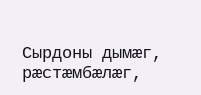Сырдоны дымæг, рæстæмбæлæг,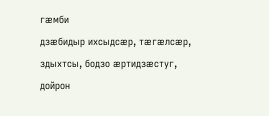гæмби
дзæбидыр ихсыдсæр, тæгæлсæр, здыхтсы, бодзо æртидзæстуг, дойрон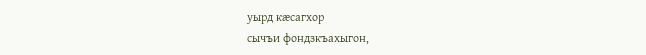уырд кæсагхор
сычъи фондзкъахыгон,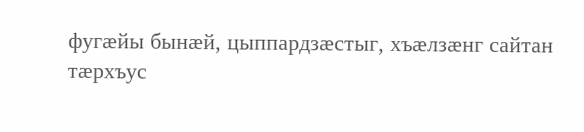фугæйы бынæй, цыппардзæстыг, хъæлзæнг сайтан
тæрхъус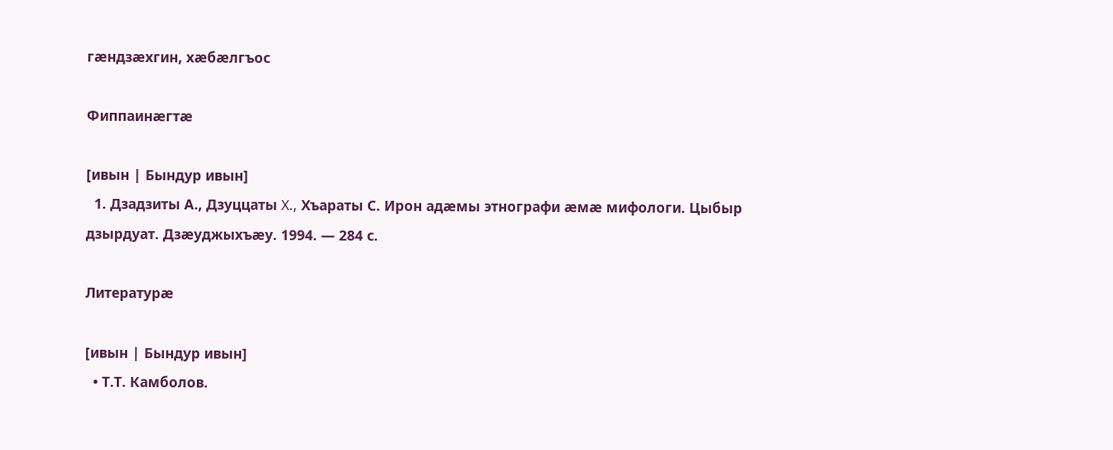гæндзæхгин, хæбæлгъос

Фиппаинæгтæ

[ивын | Бындур ивын]
  1. Дзадзиты А., Дзуццаты X., Хъараты С. Ирон адæмы этнографи æмæ мифологи. Цыбыр дзырдуат. Дзæуджыхъæу. 1994. — 284 с.

Литературæ

[ивын | Бындур ивын]
  • Т.Т. Камболов.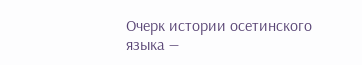Очерк истории осетинского языка —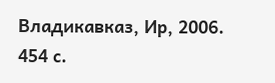Владикавказ, Ир, 2006. 454 с.